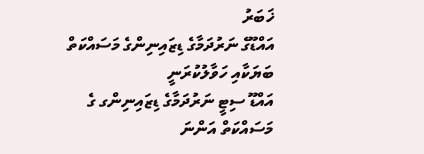ޚަބަރު
އައްޑޫގެ ނަރުދަމާގެ ޑިޒައިނިންގެ މަސައްކަތް ބަޔަކާއި ހަވާލުކުރަނީ
އައްޑޫ ސިޓީ ނަރުދަމާގެ ޑިޒައިނިންގ ގެ މަސައްކަތް އަންނަ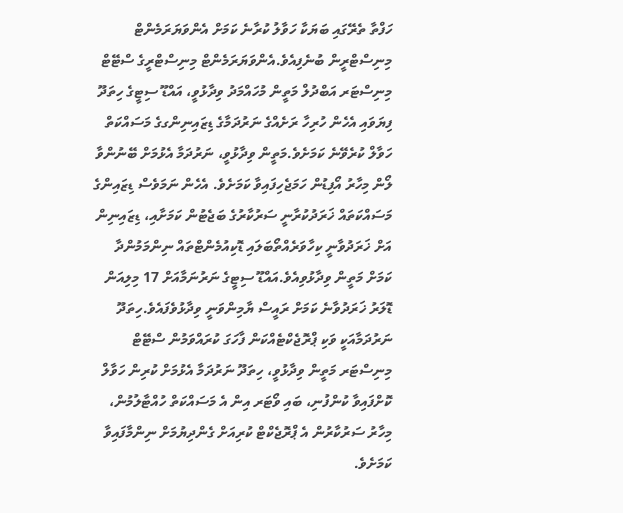ހަފްތާ ތެރޭގައި ބަޔަކާ ހަވާލު ކުރާނެ ކަމަށް އެންވަޔަރަމެންޓް މިނިސްޓްރީން ބުނެފިއެވެ.އެންވަޔަރަމެންޓް މިނިސްޓްރީގެ ސްޓޭޓް މިނިސްޓަރ އަބްދުލް މަތީން މުހައްމަދު ވިދާޅުވީ، އައްޑޫ ސިޓީގެ ހިތަދޫ ފިޔަވައި އެހެން ހުރިހާ ރަށެއްގެ ނަރުދަމާގެ ޑިޒައިނިންގގެ މަސައްކަތް ހަވާލް ކުރެވޭނެ ކަމަށެވެ.މަތީން ވިދާޅުވީ، ނަރުދަމާ އެޅުމަށް ބޭނުންވާ ލޯން މިހާރު އޯފިޑުން ހަމަޖެހިފައިވާ ކަމަށެވެ. އެހެން ނަމަވެސް ޑިޒައިންގެ މަސައްކަތައް ޚަރަދުކުރާނީ ސަރުކާރުގެ ބަޖެޓުން ކަމަށާއި، ޑިޒައިނިން އަށް ޚަރަދުވާނީ ކިހާވަރެއްތޯބަލައި ޑޮކިއުމެންޓްތައް ނިންމަމުންދާ ކަމަށް މަތީން ވިދާޅުވިއެވެ.އައްޑޫ ސިޓީގެ ނަރުނަމާއަށް 17 މިލިއަން ޑޮލަރު ޚަރަދުވާނެ ކަމަށް ރައީސް ޔާމިންވަނީ ވިދާޅުވެފައެވެ.ހިތަދޫ ނަރުދަމާއަކީ ވަކި ޕްރޮޖެކްޓެއްކަން ފާހަގަ ކުރައްވަމުން ސްޓޭޓް މިނިސްޓަރ މަތީން ވިދާޅުވީ، ހިތަދޫ ނަރުދަމާ އެޅުމަށް ކުރިން ހަވާލް ކޮށްފައިވާ ކުންފުނި، ބައި ވޯޓަރ އިން އެ މަސައްކަތް ހުއްޓާލުމުން، މިހާރު ސަރުކާރުން އެ ޕްރޮޖެކްޓް ކުރިއަށް ގެންދިޔުމަށް ނިންމާފައިވާ ކަމަށެވެ.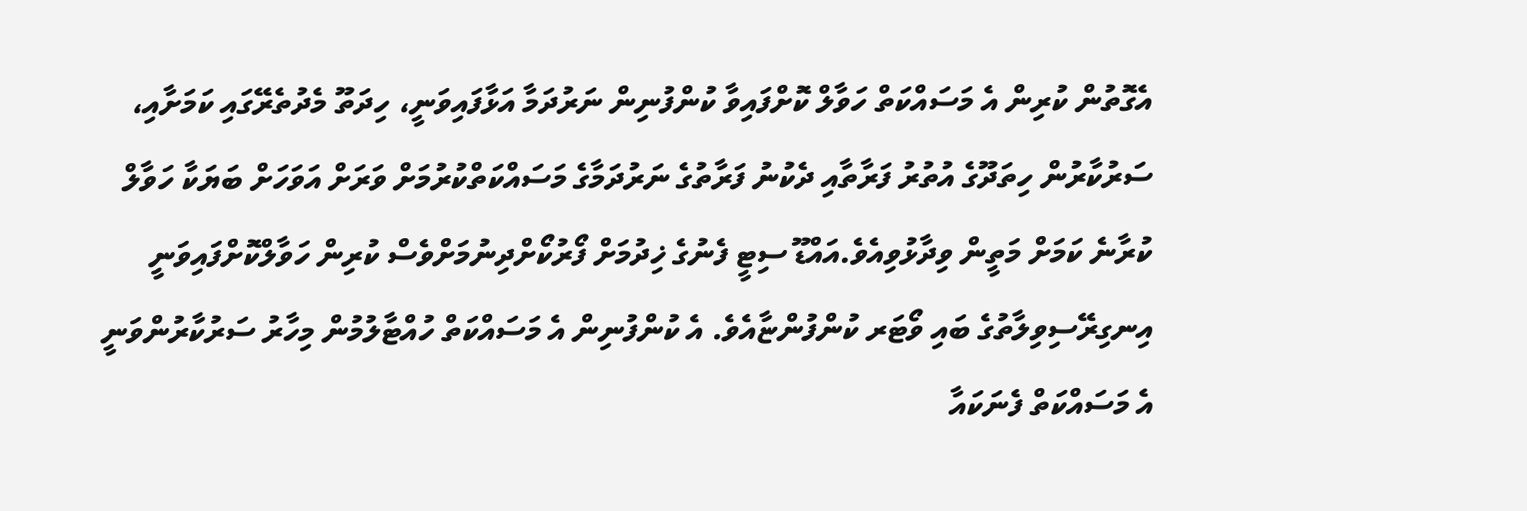އެގޮތުން ކުރިން އެ މަސައްކަތް ހަވާލް ކޮށްފައިވާ ކުންފުނިން ނަރުދަމާ އަޅާފައިވަނީ، ހިދަތޫ މެދުތެރޭގައި ކަމަށާއި، ސަރުކާރުން ހިތަދޫގެ އުތުރު ފަރާތާއި ދެކުނު ފަރާތުގެ ނަރުދަމާގެ މަސައްކަތްކުރުމަށް ވަރަށް އަވަހަށް ބަޔަކާ ހަވާލް ކުރާނެ ކަމަށް މަތީން ވިދާޅުވިއެވެ.އައްޑޫ ސިޓީ ފެނުގެ ޚިދުމަށް ފޯރުކޯށްދިނުމަށްވެސް ކުރިން ހަވާލްކޮށްފައިވަނީ އިނގިރޭސިވިލާތުގެ ބައި ވޯޓަރ ކުންފުންޏާއެވެ. އެ ކުންފުނިން އެ މަސައްކަތް ހުއްޓާލުމުން މިހާރު ސަރުކާރުންވަނީ އެ މަސައްކަތް ފެނަކައާ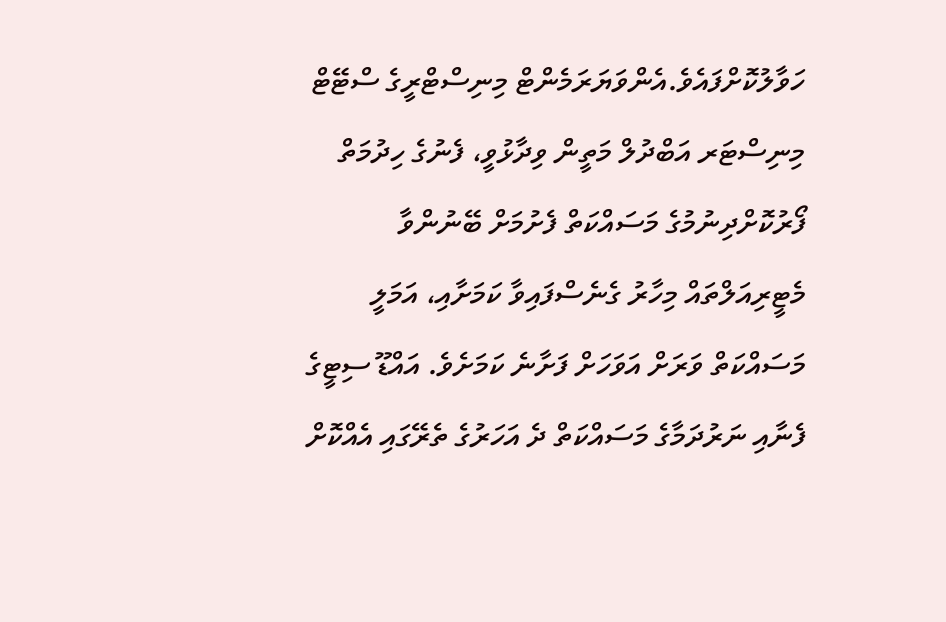ހަވާލުކޮށްފައެވެ.އެންވަޔަރަމެންޓް މިނިސްޓްރީގެ ސްޓޭޓް މިނިސްޓަރ އަބްދުލް މަތީން ވިދާޅުވީ، ފެނުގެ ހިދުމަތް ފޯރުކޮށްދިނުމުގެ މަސައްކަތް ފެށުމަށް ބޭނުންވާ މެޓީރިއަލްތައް މިހާރު ގެނެސްފައިވާ ކަމަށާއި، އަމަލީ މަސައްކަތް ވަރަށް އަވަހަށް ފަށާނެ ކަމަށެވެ. އައްޑޫ ސިޓީގެ ފެނާއި ނަރުދަމާގެ މަސައްކަތް ދެ އަހަރުގެ ތެރޭގައި އެއްކޮށް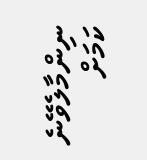ނިންމާލެވޭނެ ކަމަށް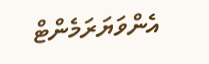އެންވަޔަރަމެންޓް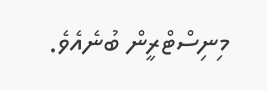މިނިސްޓްރީން ބުނެއެވެ.